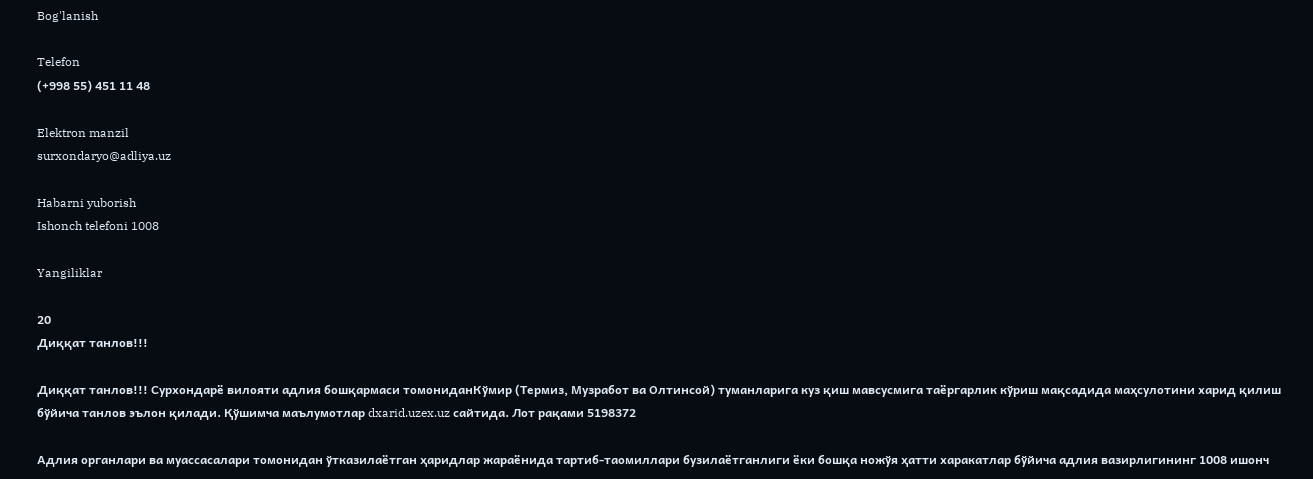Bog'lanish

Telefon
(+998 55) 451 11 48

Elektron manzil
surxondaryo@adliya.uz

Habarni yuborish
Ishonch telefoni 1008

Yangiliklar

20
Диққат танлов!!!

Диққат танлов!!! Сурхондарё вилояти адлия бошқармаси томониданКўмир (Термиз, Музработ ва Олтинсой) туманларига куз қиш мавсусмига таёргарлик кўриш мақсадида маҳсулотини харид қилиш бўйича танлов эълон қилади. Қўшимча маълумотлар dxarid.uzex.uz сайтида. Лот рақами 5198372

Адлия органлари ва муассасалари томонидан ўтказилаётган ҳаридлар жараёнида тартиб-таомиллари бузилаётганлиги ёки бошқа ножўя ҳатти харакатлар бўйича адлия вазирлигининг 1008 ишонч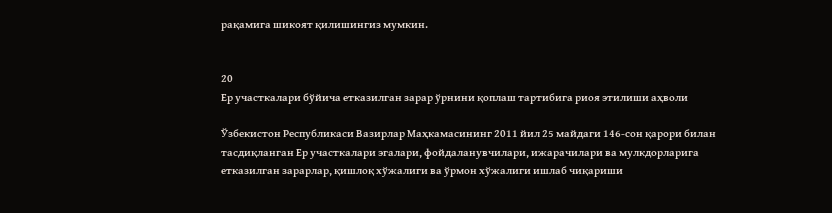рақамига шикоят қилишингиз мумкин.


20
Ер участкалари бўйича етказилган зарар ўрнини қоплаш тартибига риоя этилиши аҳволи

Ўзбекистон Республикаси Вазирлар Маҳкамасининг 2011 йил 25 майдаги 146-сон қарори билан тасдиқланган Ер участкалари эгалари, фойдаланувчилари, ижарачилари ва мулкдорларига етказилган зарарлар, қишлоқ хўжалиги ва ўрмон хўжалиги ишлаб чиқариши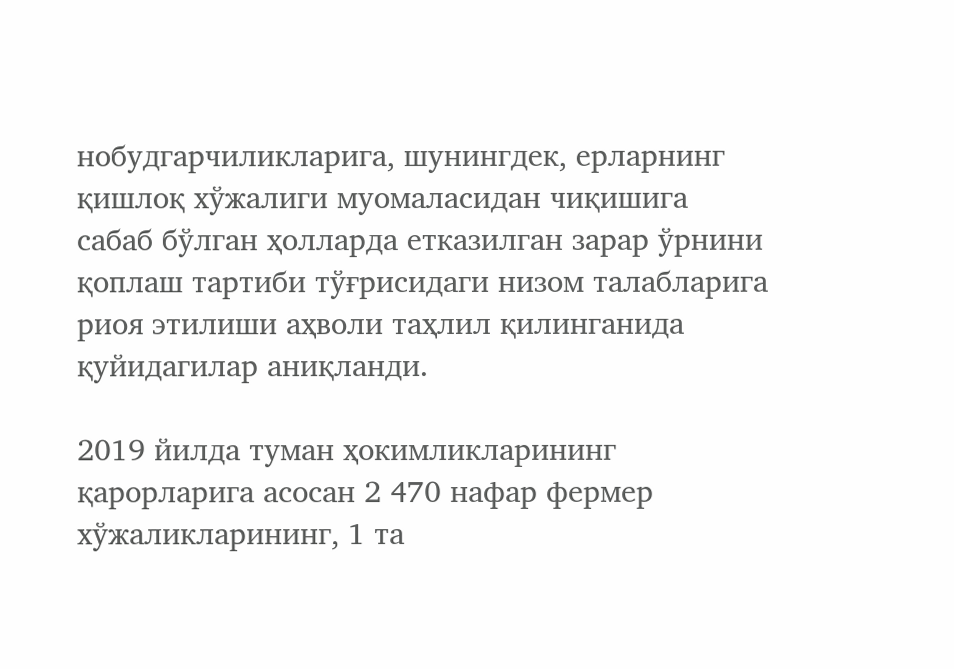нобудгарчиликларига, шунингдек, ерларнинг қишлоқ хўжалиги муомаласидан чиқишига сабаб бўлган ҳолларда етказилган зарар ўрнини қоплаш тартиби тўғрисидаги низом талабларига риоя этилиши аҳволи таҳлил қилинганида қуйидагилар аниқланди.

2019 йилда туман ҳокимликларининг қарорларига асосан 2 470 нафар фермер хўжаликларининг, 1 та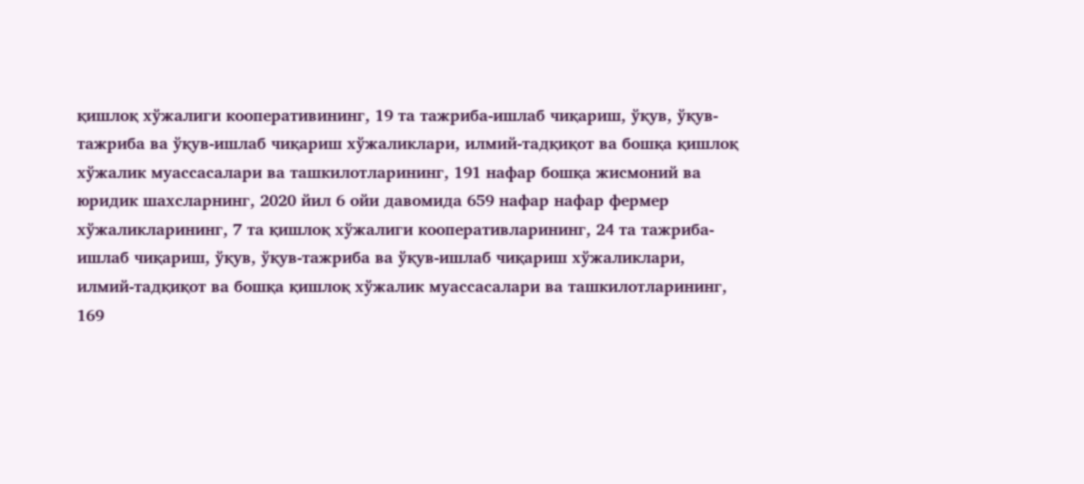қишлоқ хўжалиги кооперативининг, 19 та тажриба-ишлаб чиқариш, ўқув, ўқув-тажриба ва ўқув-ишлаб чиқариш хўжаликлари, илмий-тадқиқот ва бошқа қишлоқ хўжалик муассасалари ва ташкилотларининг, 191 нафар бошқа жисмоний ва юридик шахсларнинг, 2020 йил 6 ойи давомида 659 нафар нафар фермер хўжаликларининг, 7 та қишлоқ хўжалиги кооперативларининг, 24 та тажриба-ишлаб чиқариш, ўқув, ўқув-тажриба ва ўқув-ишлаб чиқариш хўжаликлари, илмий-тадқиқот ва бошқа қишлоқ хўжалик муассасалари ва ташкилотларининг, 169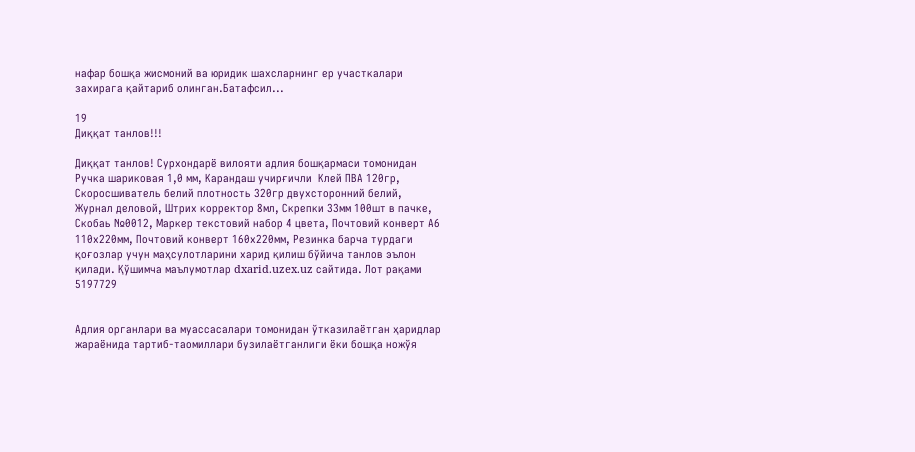нафар бошқа жисмоний ва юридик шахсларнинг ер участкалари захирага қайтариб олинган.Батафсил...

19
Диққат танлов!!!

Диққат танлов! Сурхондарё вилояти адлия бошқармаси томонидан Ручка шариковая 1,0 мм, Карандаш учирғичли  Клей ПВА 120гр, Скоросшиватель белий плотность 320гр двухсторонний белий, Журнал деловой, Штрих корректор 8мл, Скрепки 33мм 100шт в пачке, Скобаь №0012, Маркер текстовий набор 4 цвета, Почтовий конверт А6 110х220мм, Почтовий конверт 160х220мм, Резинка барча турдаги қоғозлар учун маҳсулотларини харид қилиш бўйича танлов эълон қилади. Қўшимча маълумотлар dxarid.uzex.uz сайтида. Лот рақами 5197729


Адлия органлари ва муассасалари томонидан ўтказилаётган ҳаридлар жараёнида тартиб-таомиллари бузилаётганлиги ёки бошқа ножўя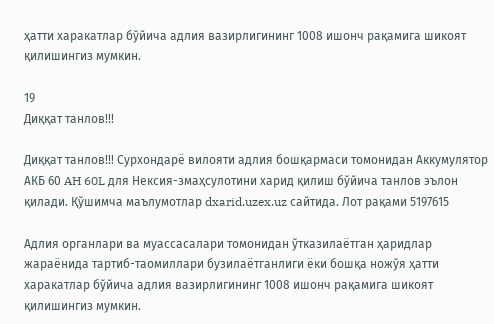ҳатти харакатлар бўйича адлия вазирлигининг 1008 ишонч рақамига шикоят қилишингиз мумкин.

19
Диққат танлов!!!

Диққат танлов!!! Сурхондарё вилояти адлия бошқармаси томонидан Аккумулятор АКБ 60 AH 60L для Нексия-змаҳсулотини харид қилиш бўйича танлов эълон қилади. Қўшимча маълумотлар dxarid.uzex.uz сайтида. Лот рақами 5197615

Адлия органлари ва муассасалари томонидан ўтказилаётган ҳаридлар жараёнида тартиб-таомиллари бузилаётганлиги ёки бошқа ножўя ҳатти харакатлар бўйича адлия вазирлигининг 1008 ишонч рақамига шикоят қилишингиз мумкин.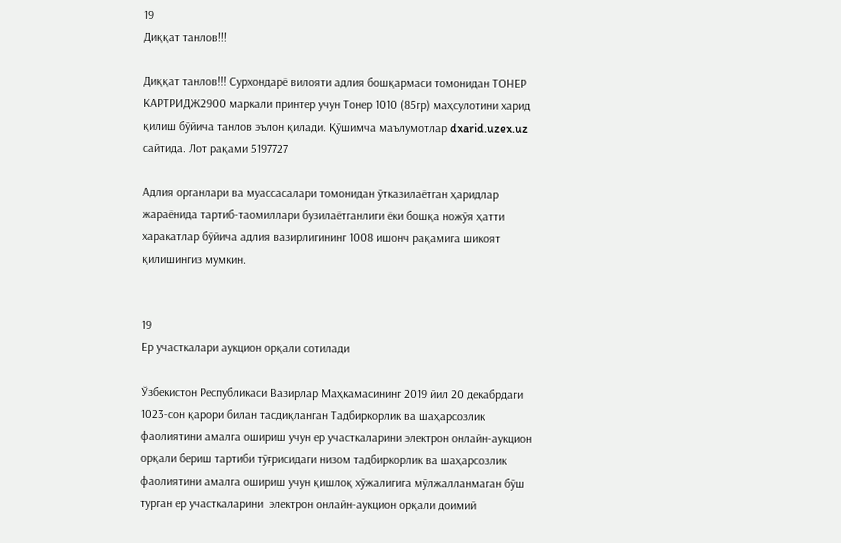19
Диққат танлов!!!

Диққат танлов!!! Сурхондарё вилояти адлия бошқармаси томонидан ТОНЕР КАРТРИДЖ2900 маркали принтер учун Тонер 1010 (85гр) маҳсулотини харид қилиш бўйича танлов эълон қилади. Қўшимча маълумотлар dxarid.uzex.uz сайтида. Лот рақами 5197727

Адлия органлари ва муассасалари томонидан ўтказилаётган ҳаридлар жараёнида тартиб-таомиллари бузилаётганлиги ёки бошқа ножўя ҳатти харакатлар бўйича адлия вазирлигининг 1008 ишонч рақамига шикоят қилишингиз мумкин.


19
Ер участкалари аукцион орқали сотилади

Ўзбекистон Республикаси Вазирлар Маҳкамасининг 2019 йил 20 декабрдаги 1023-сон қарори билан тасдиқланган Тадбиркорлик ва шаҳарсозлик фаолиятини амалга ошириш учун ер участкаларини электрон онлайн-аукцион орқали бериш тартиби тўғрисидаги низом тадбиркорлик ва шаҳарсозлик фаолиятини амалга ошириш учун қишлоқ хўжалигига мўлжалланмаган бўш турган ер участкаларини  электрон онлайн-аукцион орқали доимий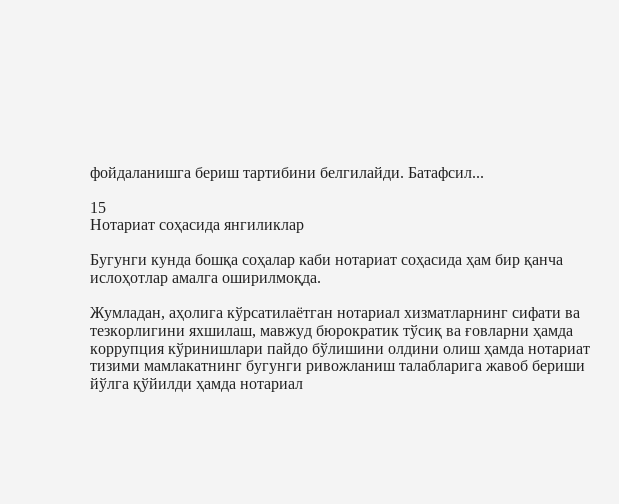фойдаланишга бериш тартибини белгилайди. Батафсил...

15
Нотариат соҳасида янгиликлар

Бугунги кунда бошқа соҳалар каби нотариат соҳасида ҳам бир қанча ислоҳотлар амалга оширилмоқда.

Жумладан, аҳолига кўрсатилаётган нотариал хизматларнинг сифати ва тезкорлигини яхшилаш, мавжуд бюрократик тўсиқ ва ғовларни ҳамда коррупция кўринишлари пайдо бўлишини олдини олиш ҳамда нотариат тизими мамлакатнинг бугунги ривожланиш талабларига жавоб бериши йўлга қўйилди ҳамда нотариал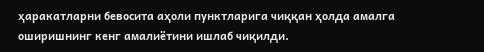ҳаракатларни бевосита аҳоли пунктларига чиққан ҳолда амалга оширишнинг кенг амалиётини ишлаб чиқилди.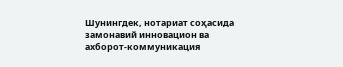Шунингдек, нотариат соҳасида замонавий инновацион ва ахборот-коммуникация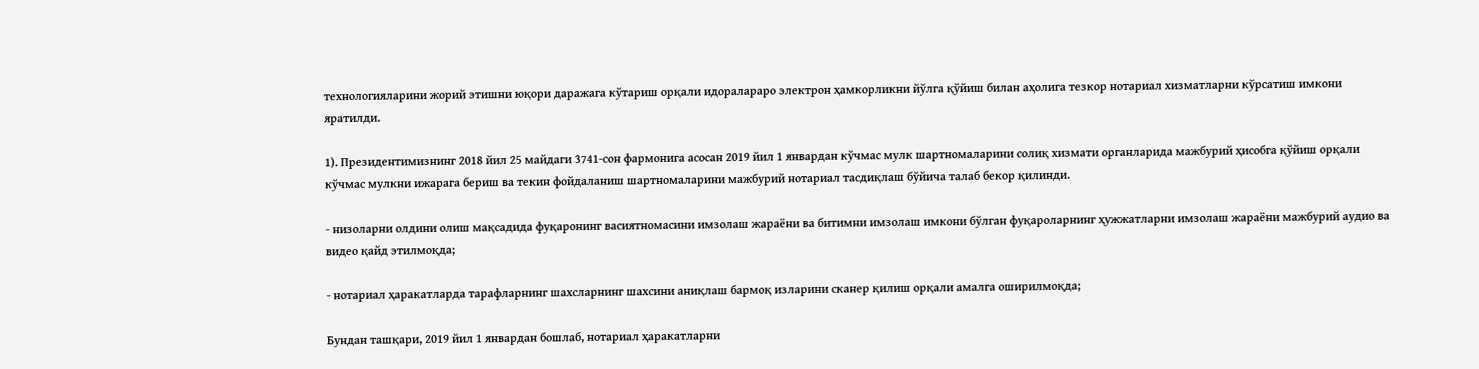технологияларини жорий этишни юқори даражага кўтариш орқали идоралараро электрон ҳамкорликни йўлга қўйиш билан аҳолига тезкор нотариал хизматларни кўрсатиш имкони яратилди.

1). Президентимизнинг 2018 йил 25 майдаги 3741-сон фармонига асосан 2019 йил 1 январдан кўчмас мулк шартномаларини солиқ хизмати органларида мажбурий ҳисобга қўйиш орқали кўчмас мулкни ижарага бериш ва текин фойдаланиш шартномаларини мажбурий нотариал тасдиқлаш бўйича талаб бекор қилинди.

- низоларни олдини олиш мақсадида фуқаронинг васиятномасини имзолаш жараёни ва битимни имзолаш имкони бўлган фуқароларнинг ҳужжатларни имзолаш жараёни мажбурий аудио ва видео қайд этилмоқда;

- нотариал ҳаракатларда тарафларнинг шахсларнинг шахсини аниқлаш бармоқ изларини сканер қилиш орқали амалга оширилмоқда;

Бундан ташқари, 2019 йил 1 январдан бошлаб, нотариал ҳаракатларни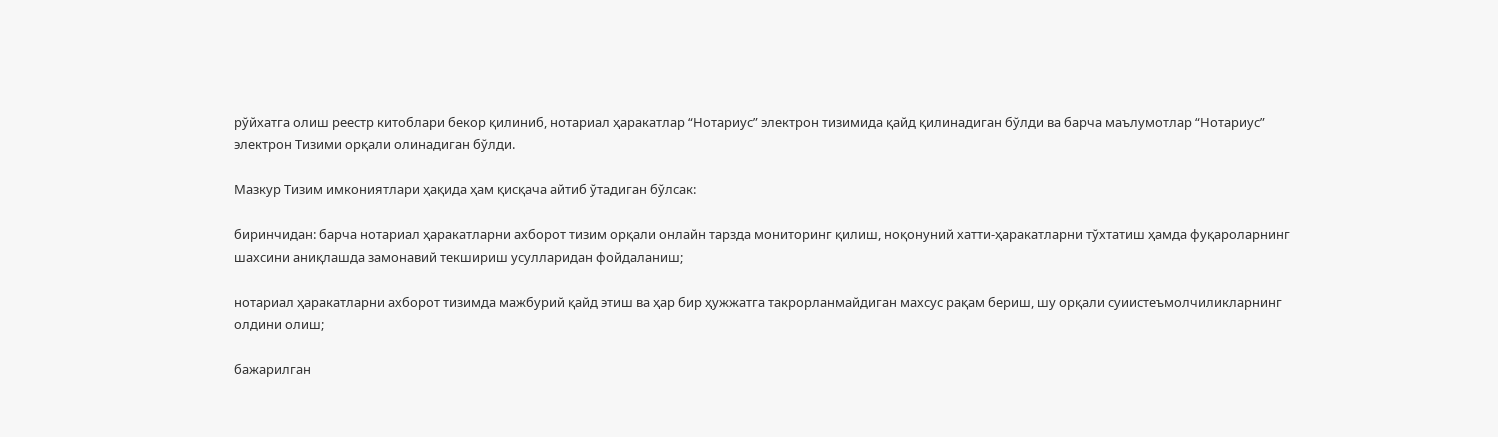рўйхатга олиш реестр китоблари бекор қилиниб, нотариал ҳаракатлар “Нотариус” электрон тизимида қайд қилинадиган бўлди ва барча маълумотлар “Нотариус” электрон Тизими орқали олинадиган бўлди.

Мазкур Тизим имкониятлари ҳақида ҳам қисқача айтиб ўтадиган бўлсак:

биринчидан: барча нотариал ҳаракатларни ахборот тизим орқали онлайн тарзда мониторинг қилиш, ноқонуний хатти-ҳаракатларни тўхтатиш ҳамда фуқароларнинг шахсини аниқлашда замонавий текшириш усулларидан фойдаланиш;

нотариал ҳаракатларни ахборот тизимда мажбурий қайд этиш ва ҳар бир ҳужжатга такрорланмайдиган махсус рақам бериш, шу орқали суиистеъмолчиликларнинг олдини олиш;

бажарилган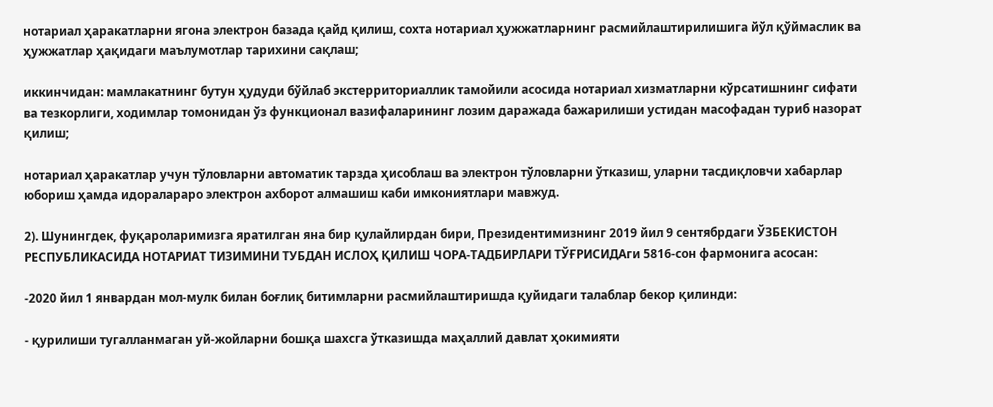нотариал ҳаракатларни ягона электрон базада қайд қилиш, сохта нотариал ҳужжатларнинг расмийлаштирилишига йўл қўймаслик ва ҳужжатлар ҳақидаги маълумотлар тарихини сақлаш;

иккинчидан: мамлакатнинг бутун ҳудуди бўйлаб экстерриториаллик тамойили асосида нотариал хизматларни кўрсатишнинг сифати ва тезкорлиги, ходимлар томонидан ўз функционал вазифаларининг лозим даражада бажарилиши устидан масофадан туриб назорат қилиш;

нотариал ҳаракатлар учун тўловларни автоматик тарзда ҳисоблаш ва электрон тўловларни ўтказиш, уларни тасдиқловчи хабарлар юбориш ҳамда идоралараро электрон ахборот алмашиш каби имкониятлари мавжуд.

2). Шунингдек, фуқароларимизга яратилган яна бир қулайлирдан бири, Президентимизнинг 2019 йил 9 сентябрдаги ЎЗБЕКИСТОН РЕСПУБЛИКАСИДА НОТАРИАТ ТИЗИМИНИ ТУБДАН ИСЛОҲ ҚИЛИШ ЧОРА-ТАДБИРЛАРИ ТЎҒРИСИДАги 5816-сон фармонига асосан:

-2020 йил 1 январдан мол-мулк билан боғлиқ битимларни расмийлаштиришда қуйидаги талаблар бекор қилинди:

- қурилиши тугалланмаган уй-жойларни бошқа шахсга ўтказишда маҳаллий давлат ҳокимияти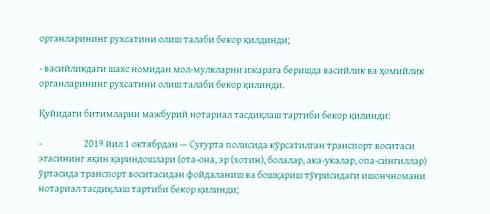органларининг рухсатини олиш талаби бекор қилдинди;

- васийликдаги шахс номидан мол-мулкларни ижарага беришда васийлик ва ҳомийлик органларининг рухсатини олиш талаби бекор қилинди.

Қуйидаги битимларни мажбурий нотариал тасдиқлаш тартиби бекор қилинди:

-                     2019 йил 1 октябрдан — Суғурта полисида кўрсатилган транспорт воситаси эгасининг яқин қариндошлари (ота-она, эр (хотин), болалар, ака-укалар, опа-сингиллар) ўртасида транспорт воситасидан фойдаланиш ва бошқариш тўғрисидаги ишончномани нотариал тасдиқлаш тартиби бекор қилинди;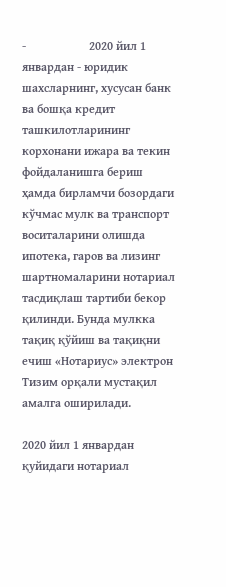-                     2020 йил 1 январдан - юридик шахсларнинг, хусусан банк ва бошқа кредит ташкилотларининг корхонани ижара ва текин фойдаланишга бериш ҳамда бирламчи бозордаги кўчмас мулк ва транспорт воситаларини олишда ипотека, гаров ва лизинг шартномаларини нотариал тасдиқлаш тартиби бекор қилинди. Бунда мулкка тақиқ қўйиш ва тақиқни ечиш «Нотариус» электрон Тизим орқали мустақил амалга оширилади.

2020 йил 1 январдан қуйидаги нотариал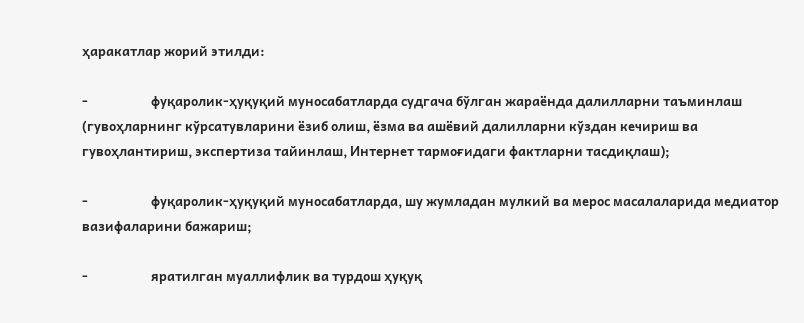ҳаракатлар жорий этилди:

-                     фуқаролик-ҳуқуқий муносабатларда судгача бўлган жараёнда далилларни таъминлаш (гувоҳларнинг кўрсатувларини ёзиб олиш, ёзма ва ашёвий далилларни кўздан кечириш ва гувоҳлантириш, экспертиза тайинлаш, Интернет тармоғидаги фактларни тасдиқлаш);

-                     фуқаролик-ҳуқуқий муносабатларда, шу жумладан мулкий ва мерос масалаларида медиатор вазифаларини бажариш;

-                     яратилган муаллифлик ва турдош ҳуқуқ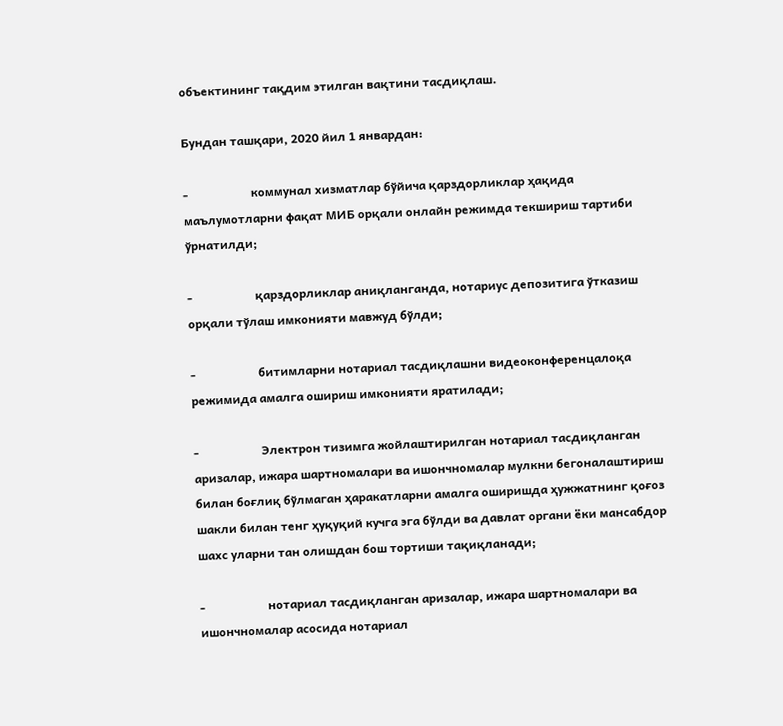объектининг тақдим этилган вақтини тасдиқлаш.

Бундан ташқари, 2020 йил 1 январдан:

-                     коммунал хизматлар бўйича қарздорликлар ҳақида маълумотларни фақат МИБ орқали онлайн режимда текшириш тартиби ўрнатилди;

-                     қарздорликлар аниқланганда, нотариус депозитига ўтказиш орқали тўлаш имконияти мавжуд бўлди;

-                     битимларни нотариал тасдиқлашни видеоконференцалоқа режимида амалга ошириш имконияти яратилади;

-                     Электрон тизимга жойлаштирилган нотариал тасдиқланган аризалар, ижара шартномалари ва ишончномалар мулкни бегоналаштириш билан боғлиқ бўлмаган ҳаракатларни амалга оширишда ҳужжатнинг қоғоз шакли билан тенг ҳуқуқий кучга эга бўлди ва давлат органи ёки мансабдор шахс уларни тан олишдан бош тортиши тақиқланади;

-                     нотариал тасдиқланган аризалар, ижара шартномалари ва ишончномалар асосида нотариал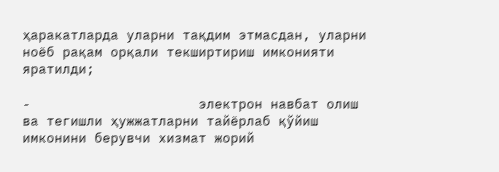ҳаракатларда уларни тақдим этмасдан, уларни ноёб рақам орқали текширтириш имконияти яратилди;

-                     электрон навбат олиш ва тегишли ҳужжатларни тайёрлаб қўйиш имконини берувчи хизмат жорий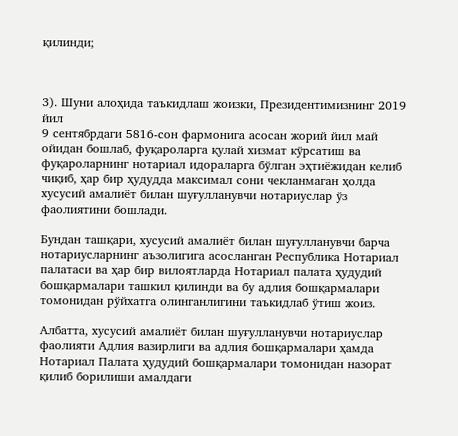қилинди;



3). Шуни алоҳида таъкидлаш жоизки, Президентимизнинг 2019 йил
9 сентябрдаги 5816-сон фармонига асосан жорий йил май ойидан бошлаб, фуқароларга қулай хизмат кўрсатиш ва фуқароларнинг нотариал идораларга бўлган эҳтиёжидан келиб чиқиб, ҳар бир ҳудудда максимал сони чекланмаган ҳолда хусусий амалиёт билан шуғулланувчи нотариуслар ўз фаолиятини бошлади.

Бундан ташқари, хусусий амалиёт билан шуғулланувчи барча нотариусларнинг аъзолигига асосланган Республика Нотариал палатаси ва ҳар бир вилоятларда Нотариал палата ҳудудий бошқармалари ташкил қилинди ва бу адлия бошқармалари томонидан рўйхатга олинганлигини таъкидлаб ўтиш жоиз.

Албатта, хусусий амалиёт билан шуғулланувчи нотариуслар фаолияти Адлия вазирлиги ва адлия бошқармалари ҳамда Нотариал Палата ҳудудий бошқармалари томонидан назорат қилиб борилиши амалдаги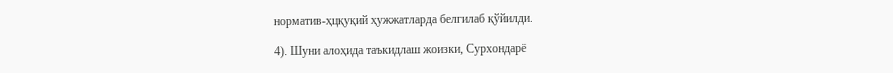норматив-ҳцқуқий ҳужжатларда белгилаб қўйилди.

4). Шуни алоҳида таъкидлаш жоизки, Сурхондарё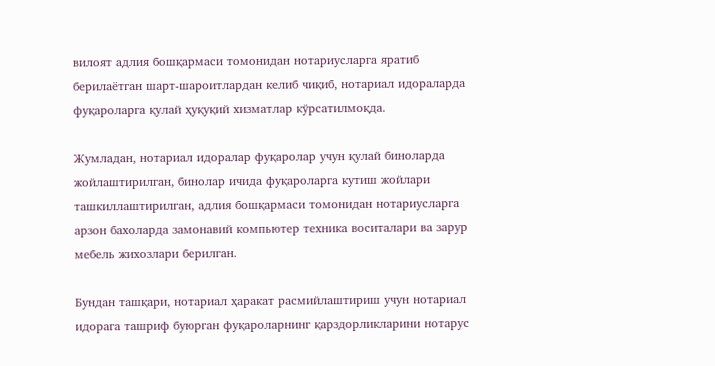вилоят адлия бошқармаси томонидан нотариусларга яратиб берилаётган шарт-шароитлардан келиб чиқиб, нотариал идораларда фуқароларга қулай ҳуқуқий хизматлар кўрсатилмоқда.

Жумладан, нотариал идоралар фуқаролар учун қулай биноларда жойлаштирилган, бинолар ичида фуқароларга кутиш жойлари ташкиллаштирилган, адлия бошқармаси томонидан нотариусларга арзон бахоларда замонавий компьютер техника воситалари ва зарур мебель жихозлари берилган.

Бундан ташқари, нотариал ҳаракат расмийлаштириш учун нотариал идорага ташриф буюрган фуқароларнинг қарздорликларини нотарус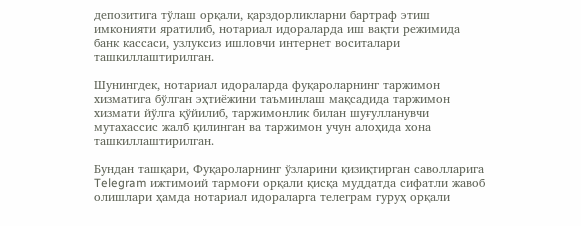депозитига тўлаш орқали, қарздорликларни бартраф этиш имконияти яратилиб, нотариал идораларда иш вақти режимида банк кассаси, узлуксиз ишловчи интернет воситалари ташкиллаштирилган.

Шунингдек, нотариал идораларда фуқароларнинг таржимон хизматига бўлган эҳтиёжини таъминлаш мақсадида таржимон хизмати йўлга қўйилиб, таржимонлик билан шуғулланувчи мутахассис жалб қилинган ва таржимон учун алоҳида хона ташкиллаштирилган.

Бундан ташқари, Фуқароларнинг ўзларини қизиқтирган саволларига Telegram ижтимоий тармоғи орқали қисқа муддатда сифатли жавоб олишлари ҳамда нотариал идораларга телеграм гуруҳ орқали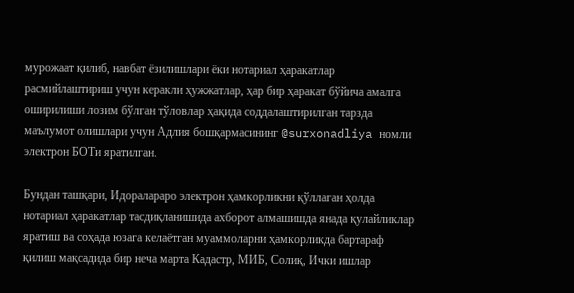мурожаат қилиб, навбат ёзилишлари ёки нотариал ҳаракатлар расмийлаштириш учун керакли ҳужжатлар, ҳар бир ҳаракат бўйича амалга оширилиши лозим бўлган тўловлар ҳақида соддалаштирилган тарзда маълумот олишлари учун Адлия бошқармасининг @surxonadliya номли электрон БОТи яратилган.

Бундан ташқари, Идоралараро электрон ҳамкорликни қўллаган ҳолда нотариал ҳаракатлар тасдиқланишида ахборот алмашишда янада қулайликлар яратиш ва соҳада юзага келаётган муаммоларни ҳамкорликда бартараф қилиш мақсадида бир неча марта Кадастр, МИБ, Солиқ, Ички ишлар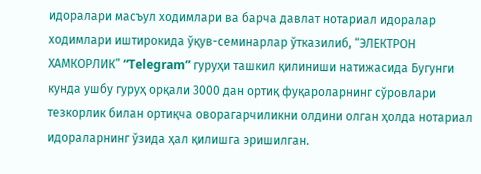идоралари масъул ходимлари ва барча давлат нотариал идоралар ходимлари иштирокида ўқув-семинарлар ўтказилиб, “ЭЛЕКТРОН ХАМКОРЛИК” “Telegram” гуруҳи ташкил қилиниши натижасида Бугунги кунда ушбу гуруҳ орқали 3000 дан ортиқ фуқароларнинг сўровлари тезкорлик билан ортиқча оворагарчиликни олдини олган ҳолда нотариал идораларнинг ўзида ҳал қилишга эришилган.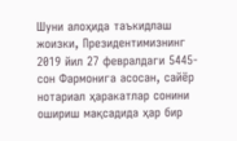Шуни алоҳида таъкидлаш жоизки, Президентимизнинг 2019 йил 27 февралдаги 5445-сон Фармонига асосан, сайёр нотариал ҳаракатлар сонини ошириш мақсадида ҳар бир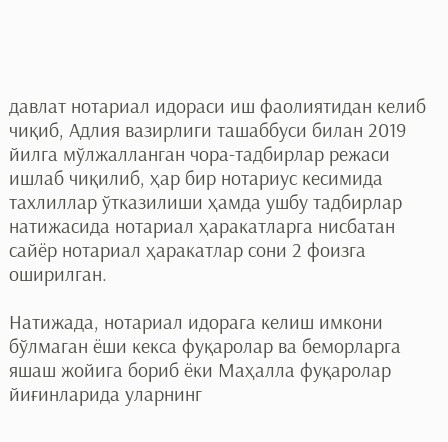давлат нотариал идораси иш фаолиятидан келиб чиқиб, Адлия вазирлиги ташаббуси билан 2019 йилга мўлжалланган чора-тадбирлар режаси ишлаб чиқилиб, ҳар бир нотариус кесимида тахлиллар ўтказилиши ҳамда ушбу тадбирлар натижасида нотариал ҳаракатларга нисбатан сайёр нотариал ҳаракатлар сони 2 фоизга оширилган.

Натижада, нотариал идорага келиш имкони бўлмаган ёши кекса фуқаролар ва беморларга яшаш жойига бориб ёки Маҳалла фуқаролар йиғинларида уларнинг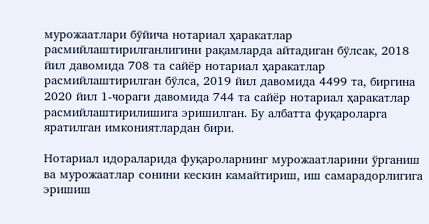мурожаатлари бўйича нотариал ҳаракатлар расмийлаштирилганлигини рақамларда айтадиган бўлсак, 2018 йил давомида 708 та сайёр нотариал ҳаракатлар расмийлаштирилган бўлса, 2019 йил давомида 4499 та, биргина 2020 йил 1-чораги давомида 744 та сайёр нотариал ҳаракатлар расмийлаштирилишига эришилган. Бу албатта фуқароларга яратилган имкониятлардан бири.

Нотариал идораларида фуқароларнинг мурожаатларини ўрганиш ва мурожаатлар сонини кескин камайтириш, иш самарадорлигига эришиш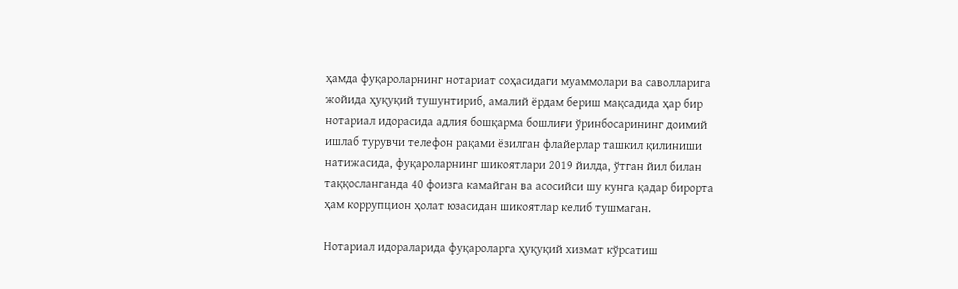ҳамда фуқароларнинг нотариат соҳасидаги муаммолари ва саволларига жойида ҳуқуқий тушунтириб, амалий ёрдам бериш мақсадида ҳар бир нотариал идорасида адлия бошқарма бошлиғи ўринбосарининг доимий ишлаб турувчи телефон рақами ёзилган флайерлар ташкил қилиниши натижасида, фуқароларнинг шикоятлари 2019 йилда, ўтган йил билан таққосланганда 40 фоизга камайган ва асосийси шу кунга қадар бирорта ҳам коррупцион ҳолат юзасидан шикоятлар келиб тушмаган.

Нотариал идораларида фуқароларга ҳуқуқий хизмат кўрсатиш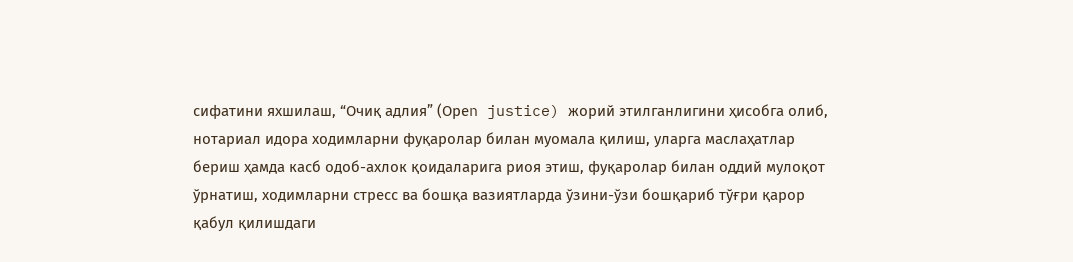сифатини яхшилаш, “Очиқ адлия” (Ореn justice) жорий этилганлигини ҳисобга олиб, нотариал идора ходимларни фуқаролар билан муомала қилиш, уларга маслаҳатлар бериш ҳамда касб одоб-ахлок қоидаларига риоя этиш, фуқаролар билан оддий мулоқот ўрнатиш, ходимларни стресс ва бошқа вазиятларда ўзини-ўзи бошқариб тўғри қарор қабул қилишдаги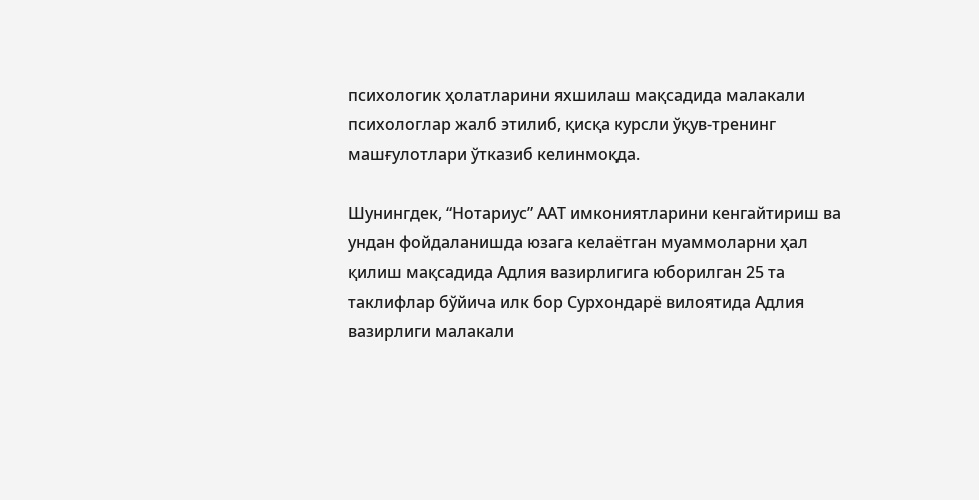психологик ҳолатларини яхшилаш мақсадида малакали психологлар жалб этилиб, қисқа курсли ўқув-тренинг машғулотлари ўтказиб келинмоқда.

Шунингдек, “Нотариус” ААТ имкониятларини кенгайтириш ва ундан фойдаланишда юзага келаётган муаммоларни ҳал қилиш мақсадида Адлия вазирлигига юборилган 25 та таклифлар бўйича илк бор Сурхондарё вилоятида Адлия вазирлиги малакали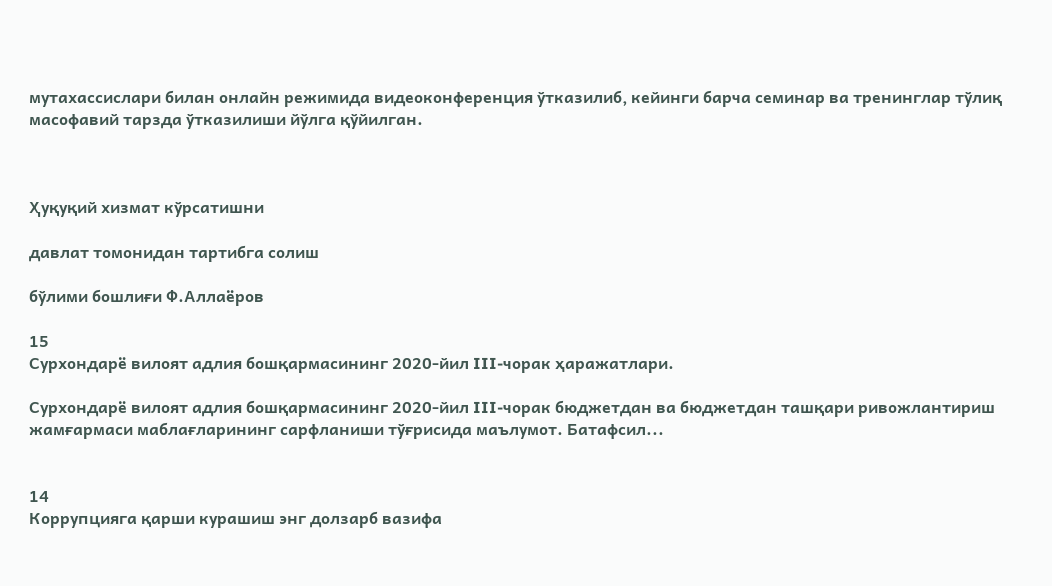мутахассислари билан онлайн режимида видеоконференция ўтказилиб, кейинги барча семинар ва тренинглар тўлиқ масофавий тарзда ўтказилиши йўлга қўйилган.



Ҳуқуқий хизмат кўрсатишни

давлат томонидан тартибга солиш

бўлими бошлиғи Ф.Аллаёров

15
Сурхондарё вилоят адлия бошқармасининг 2020-йил III-чорак ҳаражатлари.

Сурхондарё вилоят адлия бошқармасининг 2020-йил III-чорак бюджетдан ва бюджетдан ташқари ривожлантириш жамғармаси маблағларининг сарфланиши тўғрисида маълумот. Батафсил...


14
Коррупцияга қарши курашиш энг долзарб вазифа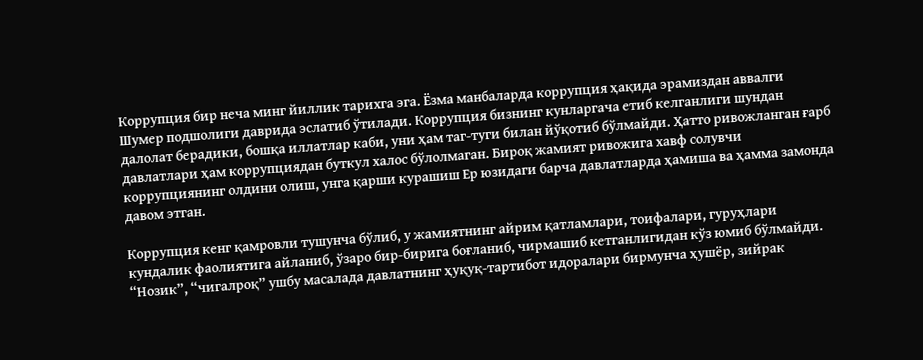Коррупция бир неча минг йиллик тарихга эга. Ёзма манбаларда коррупция ҳақида эрамиздан аввалги Шумер подшолиги даврида эслатиб ўтилади. Коррупция бизнинг кунларгача етиб келганлиги шундан далолат берадики, бошқа иллатлар каби, уни ҳам таг-туги билан йўқотиб бўлмайди. Ҳатто ривожланган ғарб давлатлари ҳам коррупциядан буткул халос бўлолмаган. Бироқ жамият ривожига хавф солувчи коррупциянинг олдини олиш, унга қарши курашиш Ер юзидаги барча давлатларда ҳамиша ва ҳамма замонда давом этган.

Коррупция кенг қамровли тушунча бўлиб, у жамиятнинг айрим қатламлари, тоифалари, гуруҳлари кундалик фаолиятига айланиб, ўзаро бир-бирига боғланиб, чирмашиб кетганлигидан кўз юмиб бўлмайди. “Нозик”, “чигалроқ” ушбу масалада давлатнинг ҳуқуқ-тартибот идоралари бирмунча ҳушёр, зийрак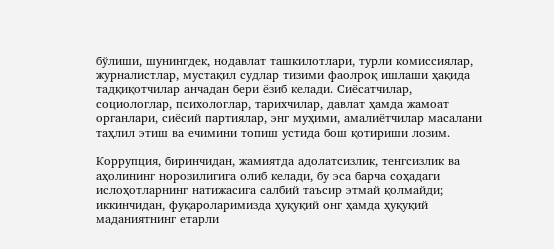бўлиши, шунингдек, нодавлат ташкилотлари, турли комиссиялар, журналистлар, мустақил судлар тизими фаолроқ ишлаши ҳақида тадқиқотчилар анчадан бери ёзиб келади. Сиёсатчилар, социологлар, психологлар, тарихчилар, давлат ҳамда жамоат органлари, сиёсий партиялар, энг муҳими, амалиётчилар масалани таҳлил этиш ва ечимини топиш устида бош қотириши лозим.

Коррупция, биринчидан, жамиятда адолатсизлик, тенгсизлик ва аҳолининг норозилигига олиб келади, бу эса барча соҳадаги ислоҳотларнинг натижасига салбий таъсир этмай қолмайди; иккинчидан, фуқароларимизда ҳуқуқий онг ҳамда ҳуқуқий маданиятнинг етарли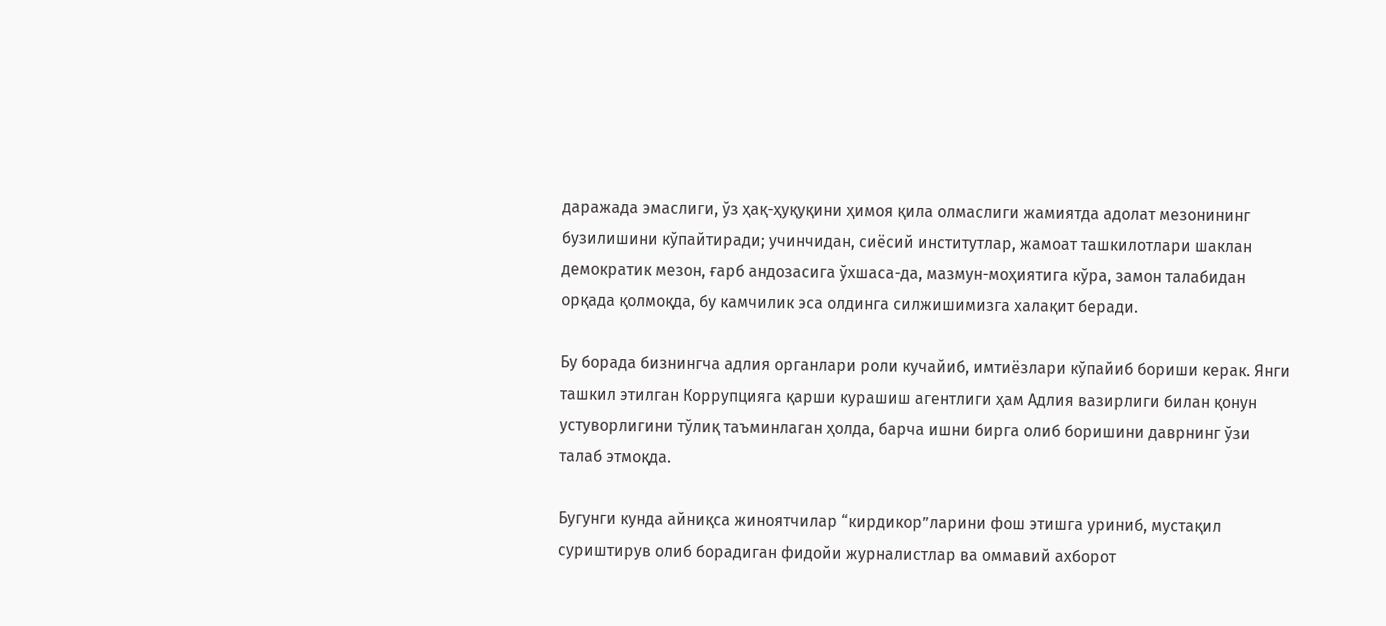даражада эмаслиги, ўз ҳақ-ҳуқуқини ҳимоя қила олмаслиги жамиятда адолат мезонининг бузилишини кўпайтиради; учинчидан, сиёсий институтлар, жамоат ташкилотлари шаклан демократик мезон, ғарб андозасига ўхшаса-да, мазмун-моҳиятига кўра, замон талабидан орқада қолмоқда, бу камчилик эса олдинга силжишимизга халақит беради.

Бу борада бизнингча адлия органлари роли кучайиб, имтиёзлари кўпайиб бориши керак. Янги ташкил этилган Коррупцияга қарши курашиш агентлиги ҳам Адлия вазирлиги билан қонун устуворлигини тўлиқ таъминлаган ҳолда, барча ишни бирга олиб боришини даврнинг ўзи талаб этмоқда.

Бугунги кунда айниқса жиноятчилар “кирдикор”ларини фош этишга уриниб, мустақил суриштирув олиб борадиган фидойи журналистлар ва оммавий ахборот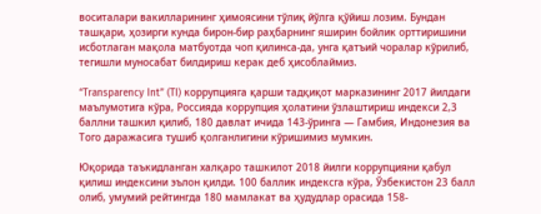воситалари вакилларининг ҳимоясини тўлиқ йўлга қўйиш лозим. Бундан ташқари, ҳозирги кунда бирон-бир раҳбарнинг яширин бойлик орттиришини исботлаган мақола матбуотда чоп қилинса-да, унга қатъий чоралар кўрилиб, тегишли муносабат билдириш керак деб ҳисоблаймиз.

“Transparency Int” (TI) коррупцияга қарши тадқиқот марказининг 2017 йилдаги маълумотига кўра, Россияда коррупция ҳолатини ўзлаштириш индекси 2,3 баллни ташкил қилиб, 180 давлат ичида 143-ўринга — Гамбия, Индонезия ва Того даражасига тушиб қолганлигини кўришимиз мумкин.

Юқорида таъкидланган халқаро ташкилот 2018 йилги коррупцияни қабул қилиш индексини эълон қилди. 100 баллик индексга кўра, Ўзбекистон 23 балл олиб, умумий рейтингда 180 мамлакат ва ҳудудлар орасида 158-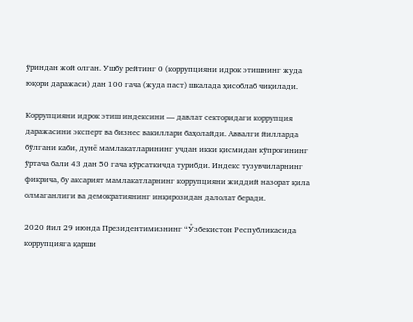ўриндан жой олган. Ушбу рейтинг 0 (коррупцияни идрок этишнинг жуда юқори даражаси) дан 100 гача (жуда паст) шкалада ҳисоблаб чиқилади.

Коррупцияни идрок этиш индексини — давлат секторидаги коррупция даражасини эксперт ва бизнес вакиллари баҳолайди. Аввалги йилларда бўлгани каби, дунё мамлакатларининг учдан икки қисмидан кўпроғининг ўртача бали 43 дан 50 гача кўрсаткичда турибди. Индекс тузувчиларнинг фикрича, бу аксарият мамлакатларнинг коррупцияни жиддий назорат қила олмаганлиги ва демократиянинг инқирозидан далолат беради.

2020 йил 29 июнда Президентимизнинг “Ўзбекистон Республикасида коррупцияга қарши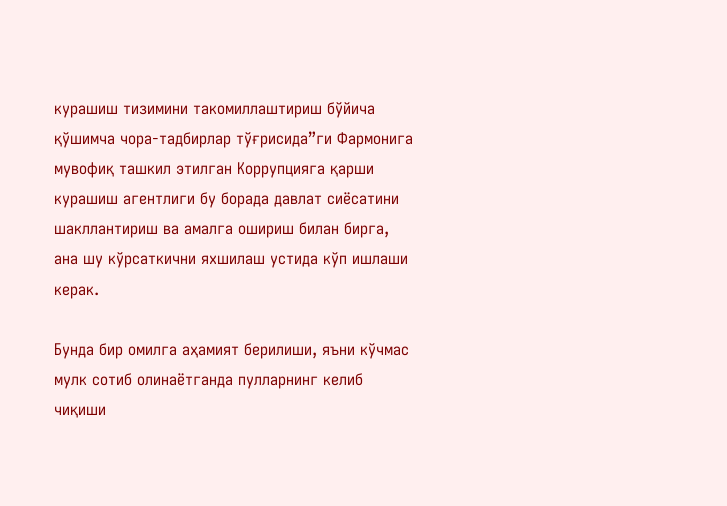курашиш тизимини такомиллаштириш бўйича қўшимча чора-тадбирлар тўғрисида”ги Фармонига мувофиқ ташкил этилган Коррупцияга қарши курашиш агентлиги бу борада давлат сиёсатини шакллантириш ва амалга ошириш билан бирга, ана шу кўрсаткични яхшилаш устида кўп ишлаши керак.

Бунда бир омилга аҳамият берилиши, яъни кўчмас мулк сотиб олинаётганда пулларнинг келиб чиқиши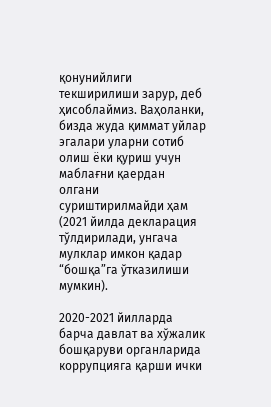қонунийлиги текширилиши зарур, деб ҳисоблаймиз. Ваҳоланки, бизда жуда қиммат уйлар эгалари уларни сотиб олиш ёки қуриш учун маблағни қаердан олгани суриштирилмайди ҳам (2021 йилда декларация тўлдирилади, унгача мулклар имкон қадар “бошқа”га ўтказилиши мумкин).

2020-2021 йилларда барча давлат ва хўжалик бошқаруви органларида коррупцияга қарши ички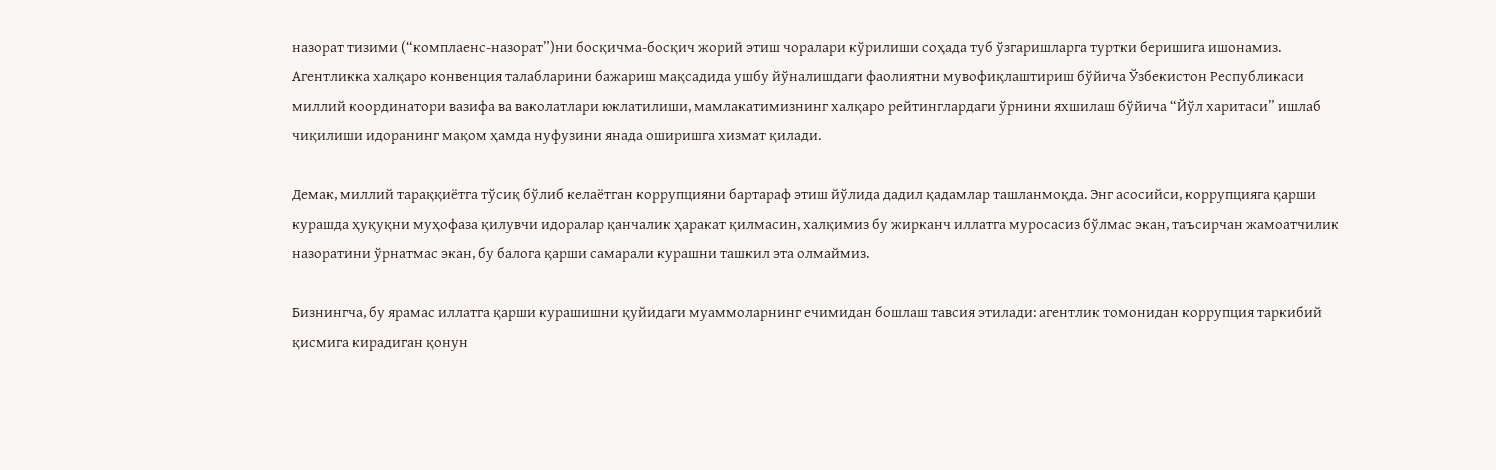назорат тизими (“комплаенс-назорат”)ни босқичма-босқич жорий этиш чоралари кўрилиши соҳада туб ўзгаришларга туртки беришига ишонамиз. Агентликка халқаро конвенция талабларини бажариш мақсадида ушбу йўналишдаги фаолиятни мувофиқлаштириш бўйича Ўзбекистон Республикаси миллий координатори вазифа ва ваколатлари юклатилиши, мамлакатимизнинг халқаро рейтинглардаги ўрнини яхшилаш бўйича “Йўл харитаси” ишлаб чиқилиши идоранинг мақом ҳамда нуфузини янада оширишга хизмат қилади.

Демак, миллий тараққиётга тўсиқ бўлиб келаётган коррупцияни бартараф этиш йўлида дадил қадамлар ташланмоқда. Энг асосийси, коррупцияга қарши курашда ҳуқуқни муҳофаза қилувчи идоралар қанчалик ҳаракат қилмасин, халқимиз бу жирканч иллатга муросасиз бўлмас экан, таъсирчан жамоатчилик назоратини ўрнатмас экан, бу балога қарши самарали курашни ташкил эта олмаймиз.

Бизнингча, бу ярамас иллатга қарши курашишни қуйидаги муаммоларнинг ечимидан бошлаш тавсия этилади: агентлик томонидан коррупция таркибий қисмига кирадиган қонун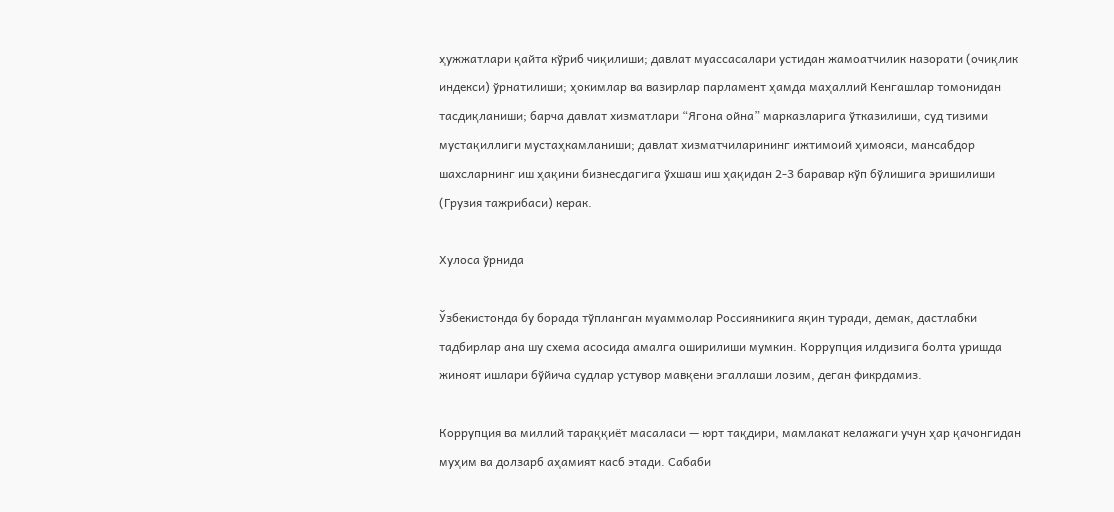ҳужжатлари қайта кўриб чиқилиши; давлат муассасалари устидан жамоатчилик назорати (очиқлик индекси) ўрнатилиши; ҳокимлар ва вазирлар парламент ҳамда маҳаллий Кенгашлар томонидан тасдиқланиши; барча давлат хизматлари “Ягона ойна” марказларига ўтказилиши, суд тизими мустақиллиги мустаҳкамланиши; давлат хизматчиларининг ижтимоий ҳимояси, мансабдор шахсларнинг иш ҳақини бизнесдагига ўхшаш иш ҳақидан 2-3 баравар кўп бўлишига эришилиши (Грузия тажрибаси) керак.

Хулоса ўрнида

Ўзбекистонда бу борада тўпланган муаммолар Россияникига яқин туради, демак, дастлабки тадбирлар ана шу схема асосида амалга оширилиши мумкин. Коррупция илдизига болта уришда жиноят ишлари бўйича судлар устувор мавқени эгаллаши лозим, деган фикрдамиз.

Коррупция ва миллий тараққиёт масаласи — юрт тақдири, мамлакат келажаги учун ҳар қачонгидан муҳим ва долзарб аҳамият касб этади. Сабаби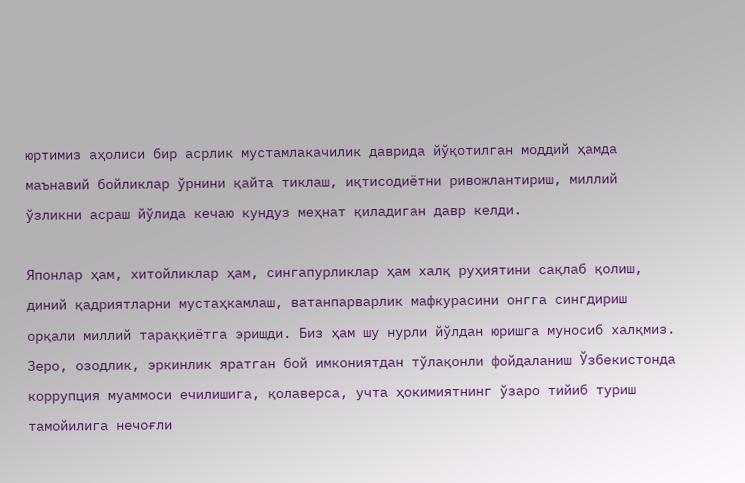юртимиз аҳолиси бир асрлик мустамлакачилик даврида йўқотилган моддий ҳамда маънавий бойликлар ўрнини қайта тиклаш, иқтисодиётни ривожлантириш, миллий ўзликни асраш йўлида кечаю кундуз меҳнат қиладиган давр келди.

Японлар ҳам, хитойликлар ҳам, сингапурликлар ҳам халқ руҳиятини сақлаб қолиш, диний қадриятларни мустаҳкамлаш, ватанпарварлик мафкурасини онгга сингдириш орқали миллий тараққиётга эришди. Биз ҳам шу нурли йўлдан юришга муносиб халқмиз. Зеро, озодлик, эркинлик яратган бой имкониятдан тўлақонли фойдаланиш Ўзбекистонда коррупция муаммоси ечилишига, қолаверса, учта ҳокимиятнинг ўзаро тийиб туриш тамойилига нечоғли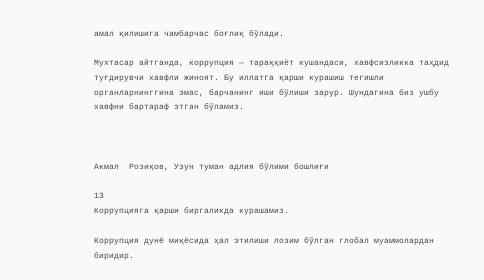амал қилишига чамбарчас боғлиқ бўлади.

Мухтасар айтганда, коррупция — тараққиёт кушандаси, хавфсизликка таҳдид туғдирувчи хавфли жиноят. Бу иллатга қарши курашиш тегишли органларнинггина эмас, барчанинг иши бўлиши зарур. Шундагина биз ушбу хавфни бартараф этган бўламиз.



Акмал  Розиқов, Узун туман адлия бўлими бошлиғи

13
Коррупцияга қарши биргаликда курашамиз.

Коррупция дунё миқёсида ҳал этилиши лозим бўлган глобал муаммолардан биридир.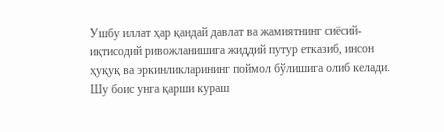Ушбу иллат ҳар қандай давлат ва жамиятнинг сиёсий-иқтисодий ривожланишига жиддий путур етказиб, инсон ҳуқуқ ва эркинликларининг поймол бўлишига олиб келади. Шу боис унга қарши кураш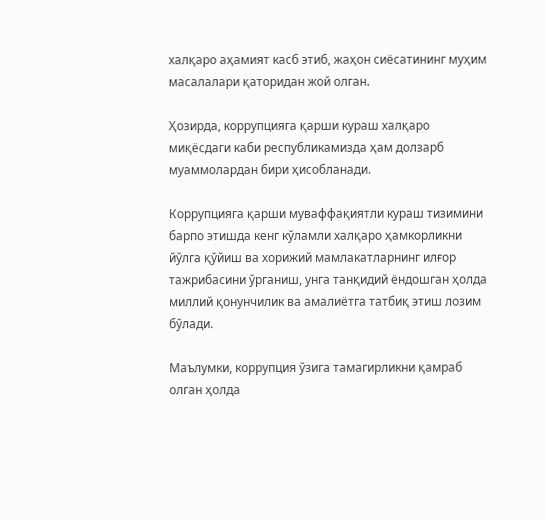халқаро аҳамият касб этиб, жаҳон сиёсатининг муҳим масалалари қаторидан жой олган.

Ҳозирда, коррупцияга қарши кураш халқаро миқёсдаги каби республикамизда ҳам долзарб муаммолардан бири ҳисобланади.

Коррупцияга қарши муваффақиятли кураш тизимини барпо этишда кенг кўламли халқаро ҳамкорликни йўлга қўйиш ва хорижий мамлакатларнинг илғор тажрибасини ўрганиш, унга танқидий ёндошган ҳолда миллий қонунчилик ва амалиётга татбиқ этиш лозим бўлади.

Маълумки, коррупция ўзига тамагирликни қамраб олган ҳолда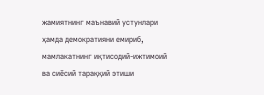жамиятнинг маънавий устунлари ҳамда демократияни емириб, мамлакатнинг иқтисодий-ижтимоий ва сиёсий тараққий этиши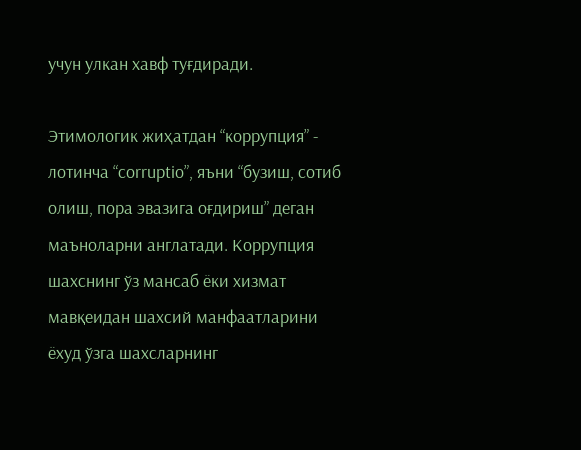учун улкан хавф туғдиради.

Этимологик жиҳатдан “коррупция” - лотинча “corruptio”, яъни “бузиш, сотиб олиш, пора эвазига оғдириш” деган маъноларни англатади. Коррупция шахснинг ўз мансаб ёки хизмат мавқеидан шахсий манфаатларини ёхуд ўзга шахсларнинг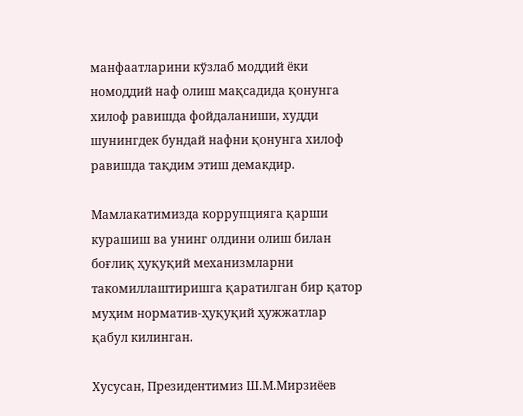манфаатларини кўзлаб моддий ёки номоддий наф олиш мақсадида қонунга хилоф равишда фойдаланиши, худди шунингдек бундай нафни қонунга хилоф равишда тақдим этиш демакдир.

Мамлакатимизда коррупцияга қарши курашиш ва унинг олдини олиш билан боғлиқ ҳуқуқий механизмларни такомиллаштиришга қаратилган бир қатор муҳим норматив-ҳуқуқий ҳужжатлар қабул килинган.

Хусусан, Президентимиз Ш.М.Мирзиёев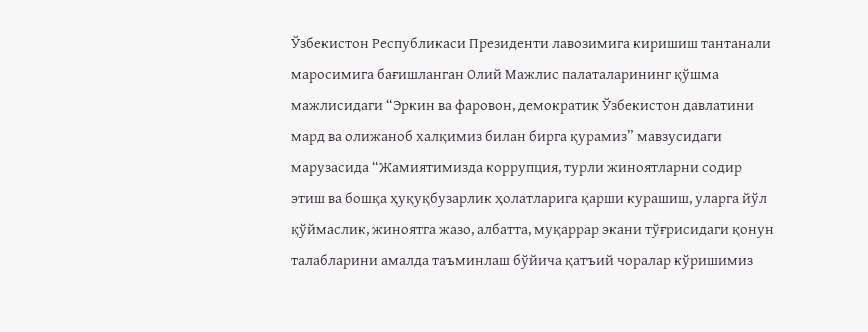Ўзбекистон Республикаси Президенти лавозимига киришиш тантанали маросимига бағишланган Олий Мажлис палаталарининг қўшма мажлисидаги “Эркин ва фаровон, демократик Ўзбекистон давлатини мард ва олижаноб халқимиз билан бирга қурамиз” мавзусидаги марузасида “Жамиятимизда коррупция, турли жиноятларни содир этиш ва бошқа ҳуқуқбузарлик ҳолатларига қарши курашиш, уларга йўл қўймаслик, жиноятга жазо, албатта, муқаррар экани тўғрисидаги қонун талабларини амалда таъминлаш бўйича қатъий чоралар кўришимиз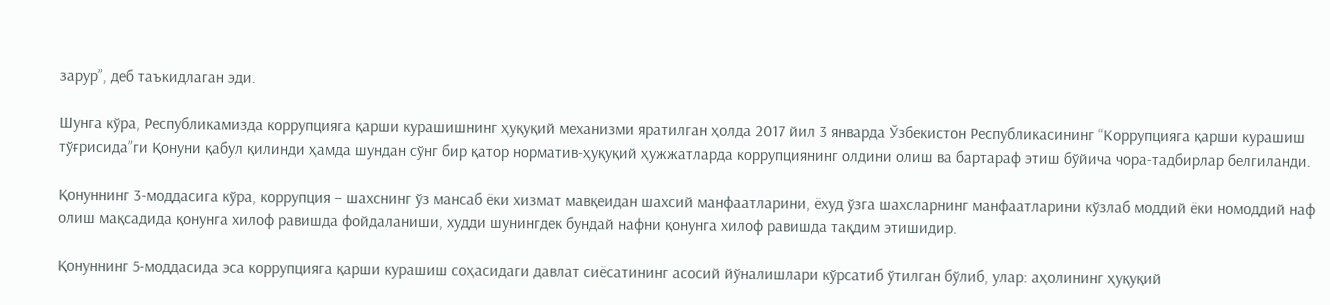зарур”, деб таъкидлаган эди.

Шунга кўра, Республикамизда коррупцияга қарши курашишнинг ҳуқуқий механизми яратилган ҳолда 2017 йил 3 январда Ўзбекистон Республикасининг “Коррупцияга қарши курашиш тўғрисида”ги Қонуни қабул қилинди ҳамда шундан сўнг бир қатор норматив-ҳуқуқий ҳужжатларда коррупциянинг олдини олиш ва бартараф этиш бўйича чора-тадбирлар белгиланди.

Қонуннинг 3-моддасига кўра, коррупция – шахснинг ўз мансаб ёки хизмат мавқеидан шахсий манфаатларини, ёхуд ўзга шахсларнинг манфаатларини кўзлаб моддий ёки номоддий наф олиш мақсадида қонунга хилоф равишда фойдаланиши, худди шунингдек бундай нафни қонунга хилоф равишда тақдим этишидир.

Қонуннинг 5-моддасида эса коррупцияга қарши курашиш соҳасидаги давлат сиёсатининг асосий йўналишлари кўрсатиб ўтилган бўлиб, улар: аҳолининг ҳуқуқий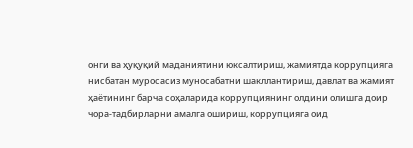онги ва ҳуқуқий маданиятини юксалтириш, жамиятда коррупцияга нисбатан муросасиз муносабатни шакллантириш, давлат ва жамият ҳаётининг барча соҳаларида коррупциянинг олдини олишга доир чора-тадбирларни амалга ошириш, коррупцияга оид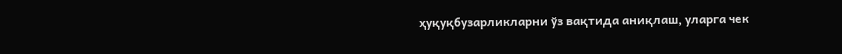ҳуқуқбузарликларни ўз вақтида аниқлаш, уларга чек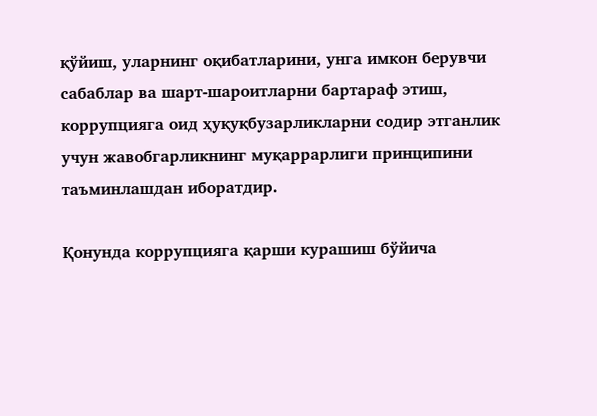қўйиш, уларнинг оқибатларини, унга имкон берувчи сабаблар ва шарт-шароитларни бартараф этиш, коррупцияга оид ҳуқуқбузарликларни содир этганлик учун жавобгарликнинг муқаррарлиги принципини таъминлашдан иборатдир.

Қонунда коррупцияга қарши курашиш бўйича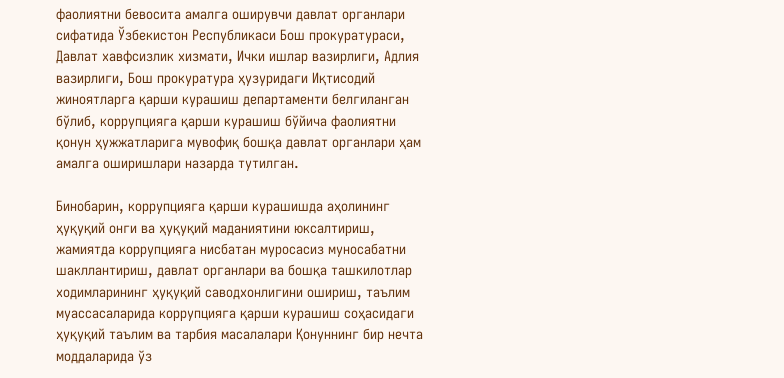фаолиятни бевосита амалга оширувчи давлат органлари сифатида Ўзбекистон Республикаси Бош прокуратураси, Давлат хавфсизлик хизмати, Ички ишлар вазирлиги, Адлия вазирлиги, Бош прокуратура ҳузуридаги Иқтисодий жиноятларга қарши курашиш департаменти белгиланган бўлиб, коррупцияга қарши курашиш бўйича фаолиятни қонун ҳужжатларига мувофиқ бошқа давлат органлари ҳам амалга оширишлари назарда тутилган.

Бинобарин, коррупцияга қарши курашишда аҳолининг ҳуқуқий онги ва ҳуқуқий маданиятини юксалтириш, жамиятда коррупцияга нисбатан муросасиз муносабатни шакллантириш, давлат органлари ва бошқа ташкилотлар ходимларининг ҳуқуқий саводхонлигини ошириш, таълим муассасаларида коррупцияга қарши курашиш соҳасидаги ҳуқуқий таълим ва тарбия масалалари Қонуннинг бир нечта моддаларида ўз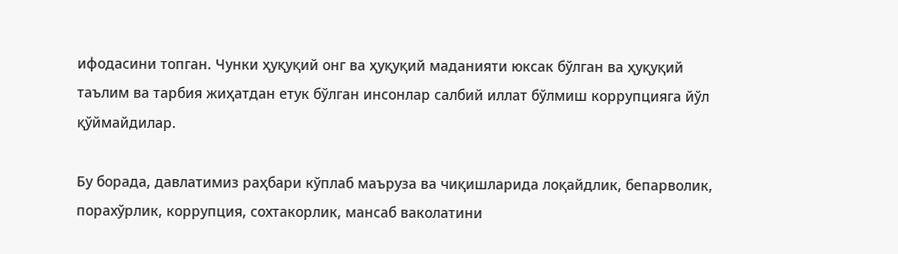ифодасини топган. Чунки ҳуқуқий онг ва ҳуқуқий маданияти юксак бўлган ва ҳуқуқий таълим ва тарбия жиҳатдан етук бўлган инсонлар салбий иллат бўлмиш коррупцияга йўл қўймайдилар.

Бу борада, давлатимиз раҳбари кўплаб маъруза ва чиқишларида лоқайдлик, бепарволик, порахўрлик, коррупция, сохтакорлик, мансаб ваколатини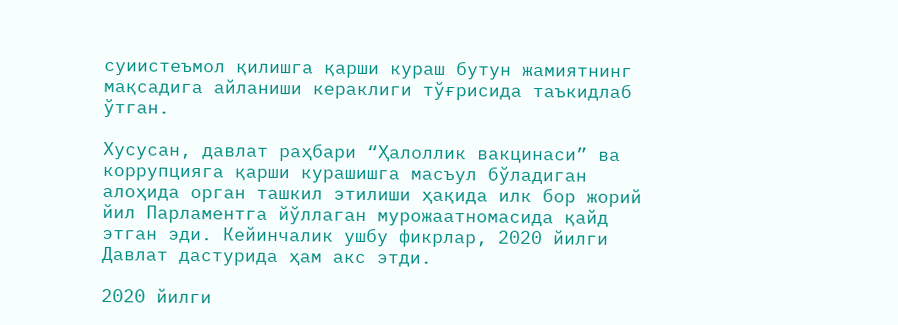суиистеъмол қилишга қарши кураш бутун жамиятнинг мақсадига айланиши кераклиги тўғрисида таъкидлаб ўтган.

Хусусан, давлат раҳбари “Ҳалоллик вакцинаси” ва коррупцияга қарши курашишга масъул бўладиган алоҳида орган ташкил этилиши ҳақида илк бор жорий йил Парламентга йўллаган мурожаатномасида қайд этган эди. Кейинчалик ушбу фикрлар, 2020 йилги Давлат дастурида ҳам акс этди.

2020 йилги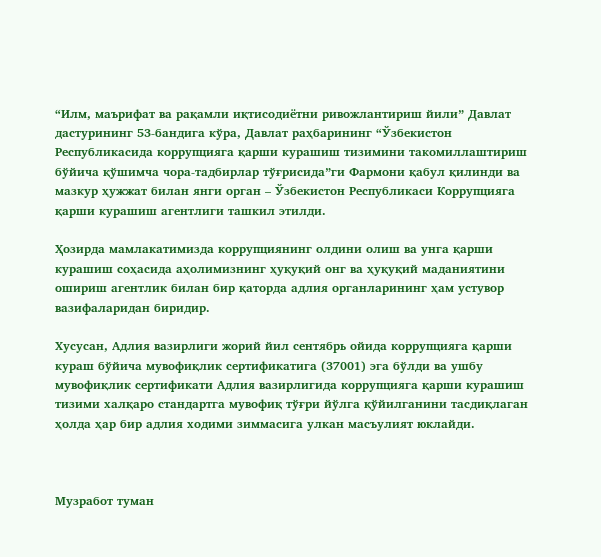“Илм, маърифат ва рақамли иқтисодиётни ривожлантириш йили” Давлат дастурининг 53-бандига кўра, Давлат раҳбарининг “Ўзбекистон Республикасида коррупцияга қарши курашиш тизимини такомиллаштириш бўйича қўшимча чора-тадбирлар тўғрисида”ги Фармони қабул қилинди ва мазкур ҳужжат билан янги орган – Ўзбекистон Республикаси Коррупцияга қарши курашиш агентлиги ташкил этилди.

Ҳозирда мамлакатимизда коррупциянинг олдини олиш ва унга қарши курашиш соҳасида аҳолимизнинг ҳуқуқий онг ва ҳуқуқий маданиятини ошириш агентлик билан бир қаторда адлия органларининг ҳам устувор вазифаларидан биридир.

Хусусан, Адлия вазирлиги жорий йил сентябрь ойида коррупцияга қарши кураш бўйича мувофиқлик сертификатига (37001) эга бўлди ва ушбу мувофиқлик сертификати Адлия вазирлигида коррупцияга қарши курашиш тизими халқаро стандартга мувофиқ тўғри йўлга қўйилганини тасдиқлаган ҳолда ҳар бир адлия ходими зиммасига улкан масъулият юклайди.



Музработ туман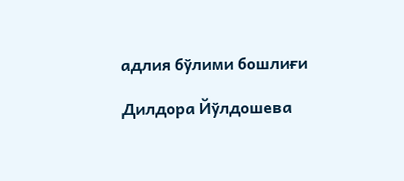адлия бўлими бошлиғи

Дилдора Йўлдошева